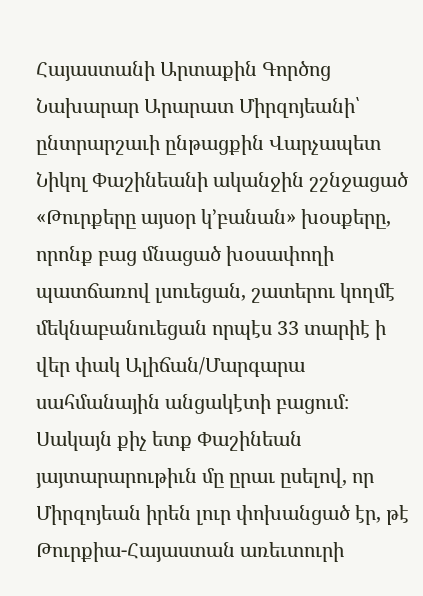Հայաստանի Արտաքին Գործոց Նախարար Արարատ Միրզոյեանի՝ ընտրարշաւի ընթացքին Վարչապետ Նիկոլ Փաշինեանի ականջին շշնջացած «Թուրքերը այսօր կ՚բանան» խօսքերը, որոնք բաց մնացած խօսափողի պատճառով լսուեցան, շատերու կողմէ մեկնաբանուեցան որպէս 33 տարիէ ի վեր փակ Ալիճան/Մարգարա սահմանային անցակէտի բացում։ Սակայն քիչ ետք Փաշինեան յայտարարութիւն մը ըրաւ ըսելով, որ Միրզոյեան իրեն լուր փոխանցած էր, թէ Թուրքիա-Հայաստան առեւտուրի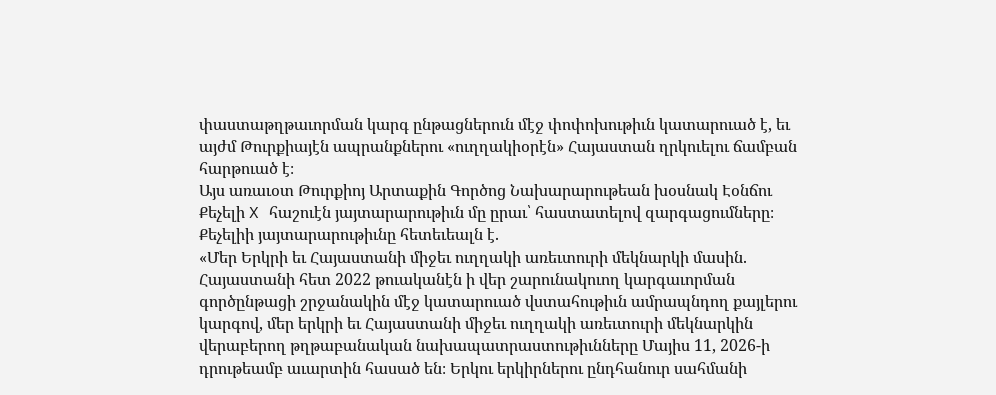փաստաթղթաւորման կարգ ընթացներուն մէջ փոփոխութիւն կատարուած է, եւ այժմ Թուրքիայէն ապրանքներու «ուղղակիօրէն» Հայաստան ղրկուելու ճամբան հարթուած է։
Այս առաւօտ Թուրքիոյ Արտաքին Գործոց Նախարարութեան խօսնակ Էօնճու Քեչելի X հաշուէն յայտարարութիւն մը ըրաւ՝ հաստատելով զարգացումները։ Քեչելիի յայտարարութիւնը հետեւեալն է.
«Մեր Երկրի եւ Հայաստանի միջեւ ուղղակի առեւտուրի մեկնարկի մասին. Հայաստանի հետ 2022 թուականէն ի վեր շարունակուող կարգաւորման գործընթացի շրջանակին մէջ կատարուած վստահութիւն ամրապնդող քայլերու կարգով, մեր երկրի եւ Հայաստանի միջեւ ուղղակի առեւտուրի մեկնարկին վերաբերող թղթաբանական նախապատրաստութիւնները Մայիս 11, 2026-ի դրութեամբ աւարտին հասած են։ Երկու երկիրներու ընդհանուր սահմանի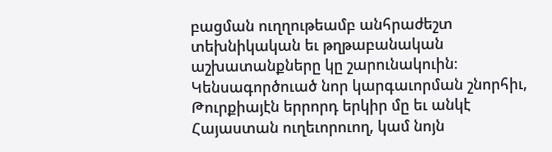բացման ուղղութեամբ անհրաժեշտ տեխնիկական եւ թղթաբանական աշխատանքները կը շարունակուին։ Կենսագործուած նոր կարգաւորման շնորհիւ, Թուրքիայէն երրորդ երկիր մը եւ անկէ Հայաստան ուղեւորուող, կամ նոյն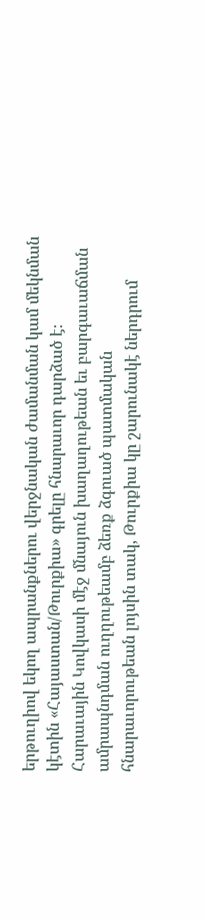երթուղիով եկող ապրանքներու վերջնական ժամանման կամ մեկնման կէտին «Հայաստան/Թուրքիա» գրելը հնարաւոր դարձած է։ Հարաւային Կովկասի մէջ մնայուն խաղաղութեան եւ բարգաւաճման ամրապնդման ուղղութեամբ ձեռք ձգուած պատմական հնարաւորութեան լոյսին տակ, Թուրքիա կը շարունակէ ներդրում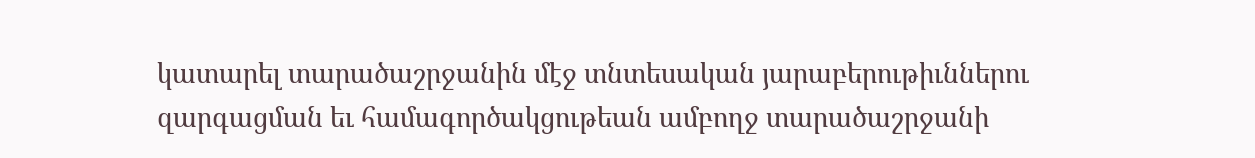կատարել տարածաշրջանին մէջ տնտեսական յարաբերութիւններու զարգացման եւ համագործակցութեան ամբողջ տարածաշրջանի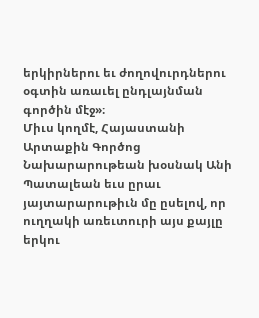երկիրներու եւ ժողովուրդներու օգտին առաւել ընդլայնման գործին մէջ»։
Միւս կողմէ, Հայաստանի Արտաքին Գործոց Նախարարութեան խօսնակ Անի Պատալեան եւս ըրաւ յայտարարութիւն մը ըսելով, որ ուղղակի առեւտուրի այս քայլը երկու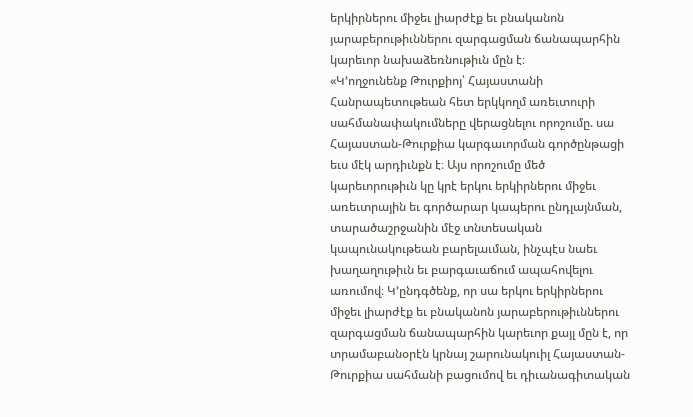երկիրներու միջեւ լիարժէք եւ բնականոն յարաբերութիւններու զարգացման ճանապարհին կարեւոր նախաձեռնութիւն մըն է։
«Կ՚ողջունենք Թուրքիոյ՝ Հայաստանի Հանրապետութեան հետ երկկողմ առեւտուրի սահմանափակումները վերացնելու որոշումը. սա Հայաստան-Թուրքիա կարգաւորման գործընթացի եւս մէկ արդիւնքն է։ Այս որոշումը մեծ կարեւորութիւն կը կրէ երկու երկիրներու միջեւ առեւտրային եւ գործարար կապերու ընդլայնման, տարածաշրջանին մէջ տնտեսական կապունակութեան բարելաւման, ինչպէս նաեւ խաղաղութիւն եւ բարգաւաճում ապահովելու առումով։ Կ՚ընդգծենք, որ սա երկու երկիրներու միջեւ լիարժէք եւ բնականոն յարաբերութիւններու զարգացման ճանապարհին կարեւոր քայլ մըն է, որ տրամաբանօրէն կրնայ շարունակուիլ Հայաստան-Թուրքիա սահմանի բացումով եւ դիւանագիտական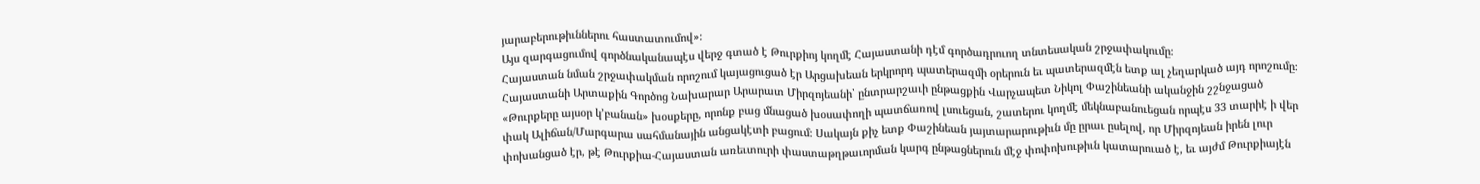յարաբերութիւններու հաստատումով»։
Այս զարգացումով գործնականապէս վերջ գտած է Թուրքիոյ կողմէ Հայաստանի դէմ գործադրուող տնտեսական շրջափակումը։
Հայաստան նման շրջափակման որոշում կայացուցած էր Արցախեան երկրորդ պատերազմի օրերուն եւ պատերազմէն ետք ալ չեղարկած այդ որոշումը։
Հայաստանի Արտաքին Գործոց Նախարար Արարատ Միրզոյեանի՝ ընտրարշաւի ընթացքին Վարչապետ Նիկոլ Փաշինեանի ականջին շշնջացած «Թուրքերը այսօր կ՚բանան» խօսքերը, որոնք բաց մնացած խօսափողի պատճառով լսուեցան, շատերու կողմէ մեկնաբանուեցան որպէս 33 տարիէ ի վեր փակ Ալիճան/Մարգարա սահմանային անցակէտի բացում։ Սակայն քիչ ետք Փաշինեան յայտարարութիւն մը ըրաւ ըսելով, որ Միրզոյեան իրեն լուր փոխանցած էր, թէ Թուրքիա-Հայաստան առեւտուրի փաստաթղթաւորման կարգ ընթացներուն մէջ փոփոխութիւն կատարուած է, եւ այժմ Թուրքիայէն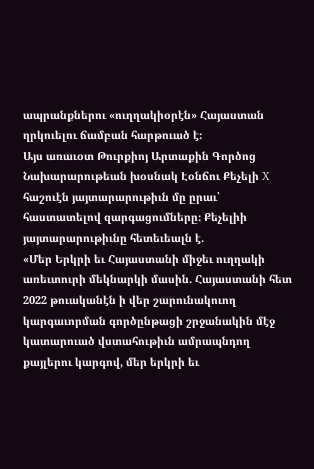ապրանքներու «ուղղակիօրէն» Հայաստան ղրկուելու ճամբան հարթուած է։
Այս առաւօտ Թուրքիոյ Արտաքին Գործոց Նախարարութեան խօսնակ Էօնճու Քեչելի X հաշուէն յայտարարութիւն մը ըրաւ՝ հաստատելով զարգացումները։ Քեչելիի յայտարարութիւնը հետեւեալն է.
«Մեր Երկրի եւ Հայաստանի միջեւ ուղղակի առեւտուրի մեկնարկի մասին. Հայաստանի հետ 2022 թուականէն ի վեր շարունակուող կարգաւորման գործընթացի շրջանակին մէջ կատարուած վստահութիւն ամրապնդող քայլերու կարգով, մեր երկրի եւ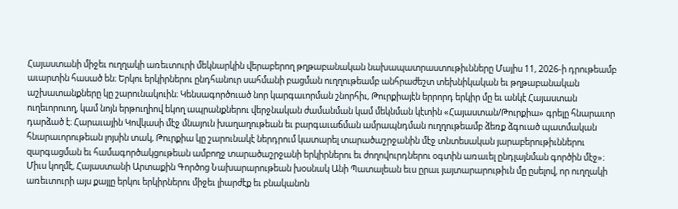Հայաստանի միջեւ ուղղակի առեւտուրի մեկնարկին վերաբերող թղթաբանական նախապատրաստութիւնները Մայիս 11, 2026-ի դրութեամբ աւարտին հասած են։ Երկու երկիրներու ընդհանուր սահմանի բացման ուղղութեամբ անհրաժեշտ տեխնիկական եւ թղթաբանական աշխատանքները կը շարունակուին։ Կենսագործուած նոր կարգաւորման շնորհիւ, Թուրքիայէն երրորդ երկիր մը եւ անկէ Հայաստան ուղեւորուող, կամ նոյն երթուղիով եկող ապրանքներու վերջնական ժամանման կամ մեկնման կէտին «Հայաստան/Թուրքիա» գրելը հնարաւոր դարձած է։ Հարաւային Կովկասի մէջ մնայուն խաղաղութեան եւ բարգաւաճման ամրապնդման ուղղութեամբ ձեռք ձգուած պատմական հնարաւորութեան լոյսին տակ, Թուրքիա կը շարունակէ ներդրում կատարել տարածաշրջանին մէջ տնտեսական յարաբերութիւններու զարգացման եւ համագործակցութեան ամբողջ տարածաշրջանի երկիրներու եւ ժողովուրդներու օգտին առաւել ընդլայնման գործին մէջ»։
Միւս կողմէ, Հայաստանի Արտաքին Գործոց Նախարարութեան խօսնակ Անի Պատալեան եւս ըրաւ յայտարարութիւն մը ըսելով, որ ուղղակի առեւտուրի այս քայլը երկու երկիրներու միջեւ լիարժէք եւ բնականոն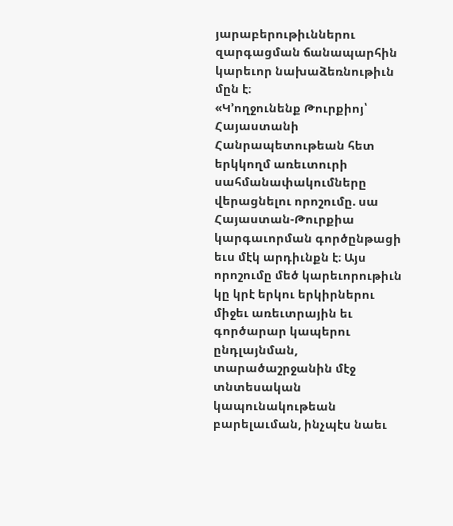յարաբերութիւններու զարգացման ճանապարհին կարեւոր նախաձեռնութիւն մըն է։
«Կ՚ողջունենք Թուրքիոյ՝ Հայաստանի Հանրապետութեան հետ երկկողմ առեւտուրի սահմանափակումները վերացնելու որոշումը. սա Հայաստան-Թուրքիա կարգաւորման գործընթացի եւս մէկ արդիւնքն է։ Այս որոշումը մեծ կարեւորութիւն կը կրէ երկու երկիրներու միջեւ առեւտրային եւ գործարար կապերու ընդլայնման, տարածաշրջանին մէջ տնտեսական կապունակութեան բարելաւման, ինչպէս նաեւ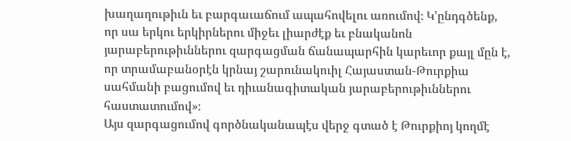խաղաղութիւն եւ բարգաւաճում ապահովելու առումով։ Կ՚ընդգծենք, որ սա երկու երկիրներու միջեւ լիարժէք եւ բնականոն յարաբերութիւններու զարգացման ճանապարհին կարեւոր քայլ մըն է, որ տրամաբանօրէն կրնայ շարունակուիլ Հայաստան-Թուրքիա սահմանի բացումով եւ դիւանագիտական յարաբերութիւններու հաստատումով»։
Այս զարգացումով գործնականապէս վերջ գտած է Թուրքիոյ կողմէ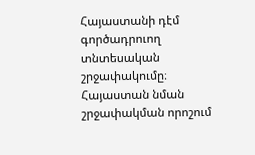Հայաստանի դէմ գործադրուող տնտեսական շրջափակումը։
Հայաստան նման շրջափակման որոշում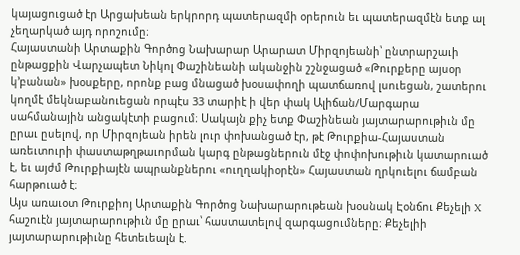կայացուցած էր Արցախեան երկրորդ պատերազմի օրերուն եւ պատերազմէն ետք ալ չեղարկած այդ որոշումը։
Հայաստանի Արտաքին Գործոց Նախարար Արարատ Միրզոյեանի՝ ընտրարշաւի ընթացքին Վարչապետ Նիկոլ Փաշինեանի ականջին շշնջացած «Թուրքերը այսօր կ՚բանան» խօսքերը, որոնք բաց մնացած խօսափողի պատճառով լսուեցան, շատերու կողմէ մեկնաբանուեցան որպէս 33 տարիէ ի վեր փակ Ալիճան/Մարգարա սահմանային անցակէտի բացում։ Սակայն քիչ ետք Փաշինեան յայտարարութիւն մը ըրաւ ըսելով, որ Միրզոյեան իրեն լուր փոխանցած էր, թէ Թուրքիա-Հայաստան առեւտուրի փաստաթղթաւորման կարգ ընթացներուն մէջ փոփոխութիւն կատարուած է, եւ այժմ Թուրքիայէն ապրանքներու «ուղղակիօրէն» Հայաստան ղրկուելու ճամբան հարթուած է։
Այս առաւօտ Թուրքիոյ Արտաքին Գործոց Նախարարութեան խօսնակ Էօնճու Քեչելի X հաշուէն յայտարարութիւն մը ըրաւ՝ հաստատելով զարգացումները։ Քեչելիի յայտարարութիւնը հետեւեալն է.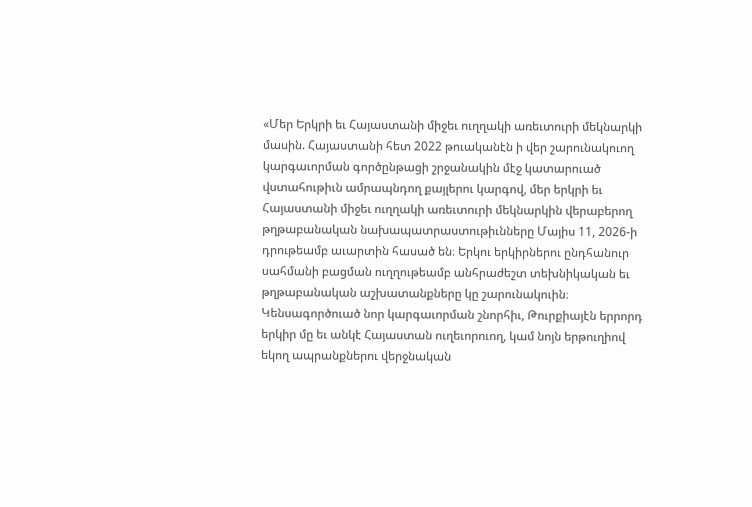«Մեր Երկրի եւ Հայաստանի միջեւ ուղղակի առեւտուրի մեկնարկի մասին. Հայաստանի հետ 2022 թուականէն ի վեր շարունակուող կարգաւորման գործընթացի շրջանակին մէջ կատարուած վստահութիւն ամրապնդող քայլերու կարգով, մեր երկրի եւ Հայաստանի միջեւ ուղղակի առեւտուրի մեկնարկին վերաբերող թղթաբանական նախապատրաստութիւնները Մայիս 11, 2026-ի դրութեամբ աւարտին հասած են։ Երկու երկիրներու ընդհանուր սահմանի բացման ուղղութեամբ անհրաժեշտ տեխնիկական եւ թղթաբանական աշխատանքները կը շարունակուին։ Կենսագործուած նոր կարգաւորման շնորհիւ, Թուրքիայէն երրորդ երկիր մը եւ անկէ Հայաստան ուղեւորուող, կամ նոյն երթուղիով եկող ապրանքներու վերջնական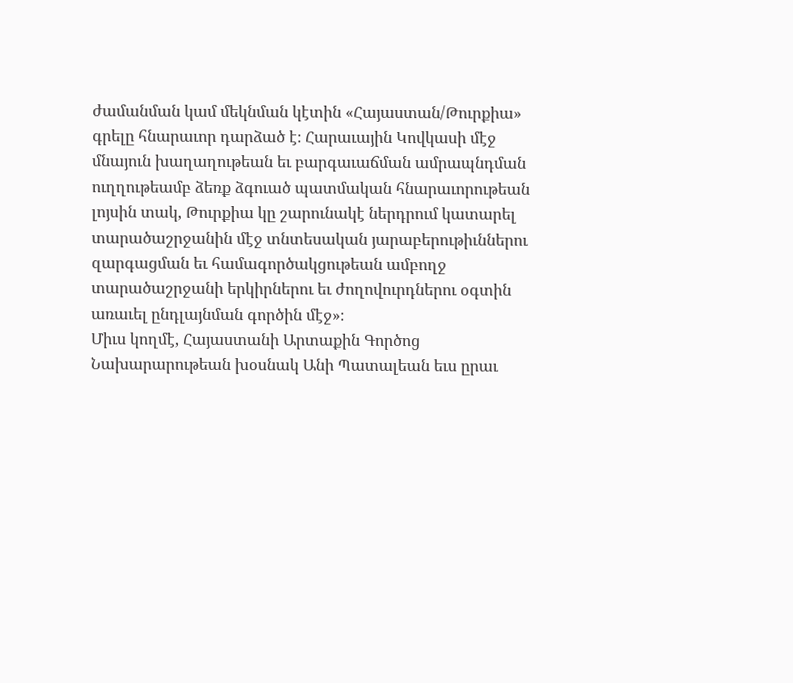ժամանման կամ մեկնման կէտին «Հայաստան/Թուրքիա» գրելը հնարաւոր դարձած է։ Հարաւային Կովկասի մէջ մնայուն խաղաղութեան եւ բարգաւաճման ամրապնդման ուղղութեամբ ձեռք ձգուած պատմական հնարաւորութեան լոյսին տակ, Թուրքիա կը շարունակէ ներդրում կատարել տարածաշրջանին մէջ տնտեսական յարաբերութիւններու զարգացման եւ համագործակցութեան ամբողջ տարածաշրջանի երկիրներու եւ ժողովուրդներու օգտին առաւել ընդլայնման գործին մէջ»։
Միւս կողմէ, Հայաստանի Արտաքին Գործոց Նախարարութեան խօսնակ Անի Պատալեան եւս ըրաւ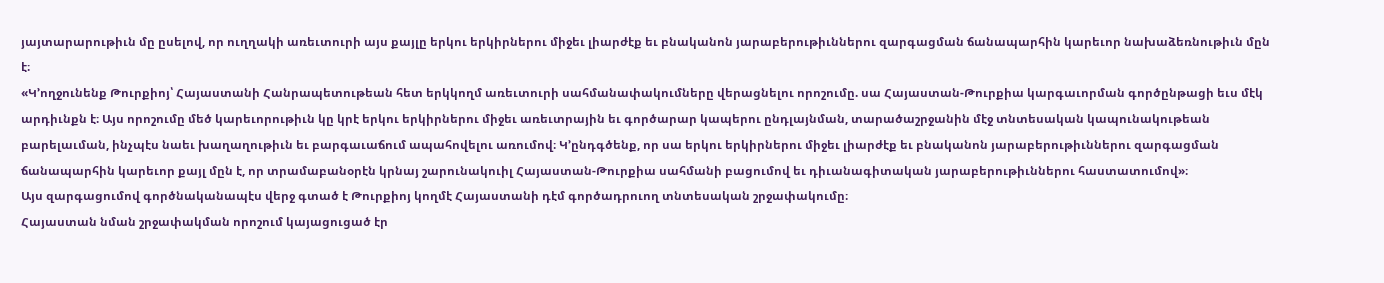յայտարարութիւն մը ըսելով, որ ուղղակի առեւտուրի այս քայլը երկու երկիրներու միջեւ լիարժէք եւ բնականոն յարաբերութիւններու զարգացման ճանապարհին կարեւոր նախաձեռնութիւն մըն է։
«Կ՚ողջունենք Թուրքիոյ՝ Հայաստանի Հանրապետութեան հետ երկկողմ առեւտուրի սահմանափակումները վերացնելու որոշումը. սա Հայաստան-Թուրքիա կարգաւորման գործընթացի եւս մէկ արդիւնքն է։ Այս որոշումը մեծ կարեւորութիւն կը կրէ երկու երկիրներու միջեւ առեւտրային եւ գործարար կապերու ընդլայնման, տարածաշրջանին մէջ տնտեսական կապունակութեան բարելաւման, ինչպէս նաեւ խաղաղութիւն եւ բարգաւաճում ապահովելու առումով։ Կ՚ընդգծենք, որ սա երկու երկիրներու միջեւ լիարժէք եւ բնականոն յարաբերութիւններու զարգացման ճանապարհին կարեւոր քայլ մըն է, որ տրամաբանօրէն կրնայ շարունակուիլ Հայաստան-Թուրքիա սահմանի բացումով եւ դիւանագիտական յարաբերութիւններու հաստատումով»։
Այս զարգացումով գործնականապէս վերջ գտած է Թուրքիոյ կողմէ Հայաստանի դէմ գործադրուող տնտեսական շրջափակումը։
Հայաստան նման շրջափակման որոշում կայացուցած էր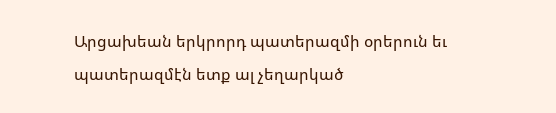Արցախեան երկրորդ պատերազմի օրերուն եւ պատերազմէն ետք ալ չեղարկած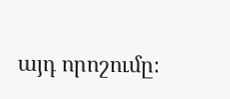այդ որոշումը։